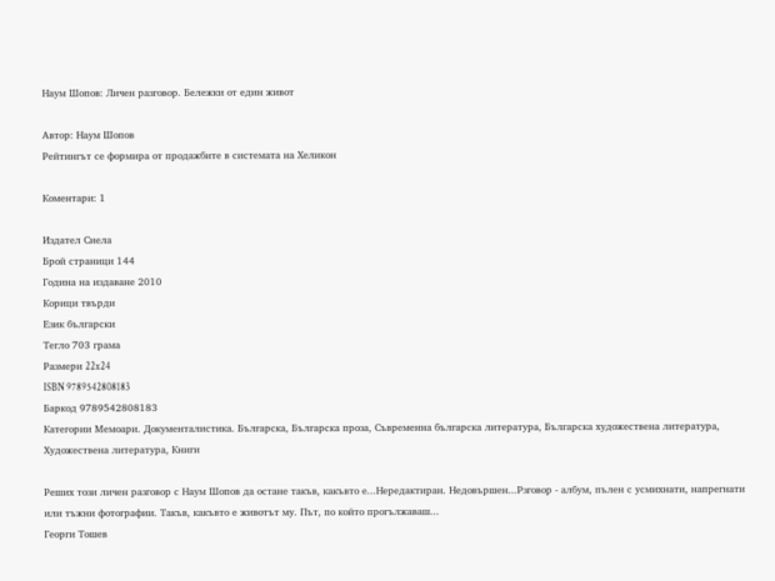Наум Шопов: Личен разговор. Бележки от един живот

Автор: Наум Шопов
Рейтингът се формира от продажбите в системата на Хеликон

Коментари: 1

Издател Сиела
Брой страници 144
Година на издаване 2010
Корици твърди
Език български
Тегло 703 грама
Размери 22x24
ISBN 9789542808183
Баркод 9789542808183
Категории Мемоари. Документалистика. Българска, Българска проза, Съвременна българска литература, Българска художествена литература, Художествена литература, Книги

Реших този личен разговор с Наум Шопов да остане такъв, какъвто е...Нередактиран. Недовършен...Рзговор - албум, пълен с усмихнати, напрегнати или тъжни фотографии. Такъв, какъвто е животът му. Път, по който прогължаваш...
Георги Тошев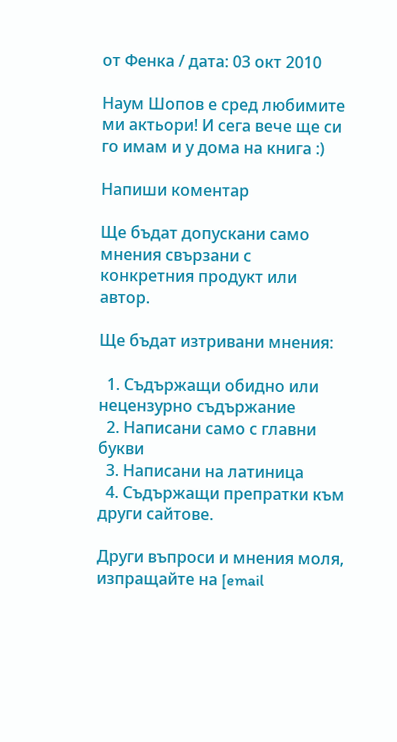от Фенка / дата: 03 окт 2010

Наум Шопов е сред любимите ми актьори! И сега вече ще си го имам и у дома на книга :)

Напиши коментар

Ще бъдат допускани само мнения свързани с конкретния продукт или автор.

Ще бъдат изтривани мнения:

  1. Съдържащи обидно или нецензурно съдържание
  2. Написани само с главни букви
  3. Написани на латиница
  4. Съдържащи препратки към други сайтове.

Други въпроси и мнения моля, изпращайте на [email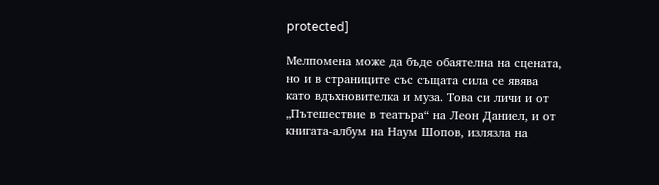protected]

Мелпомена може да бъде обаятелна на сцената, но и в страниците със същата сила се явява като вдъхновителка и муза. Това си личи и от „Пътешествие в театъра“ на Леон Даниел, и от книгата-албум на Наум Шопов, излязла на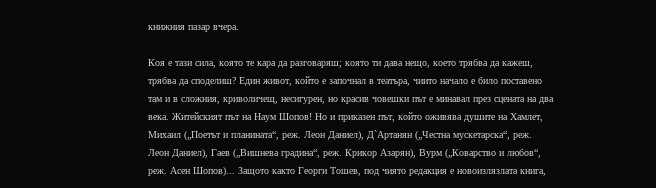книжния пазар вчера.

Коя е тази сила, която те кара да разговаряш; която ти дава нещо, което трябва да кажеш, трябва да споделиш? Един живот, който е започнал в театъра, чиито начало е било поставено там и в сложния, криволичещ, несигурен, но красив човешки път е минавал през сцената на два века. Житейският път на Наум Шопов! Но и приказен път, който оживява душите на Хамлет, Михаил („Поетът и планината“, реж. Леон Даниел), Д`Артанян („Честна мускетарска“, реж. Леон Даниел), Гаев („Вишнева градина“, реж. Крикор Азарян), Вурм („Коварство и любов“, реж. Асен Шопов)... Защото както Георги Тошев, под чиято редакция е новоизлязлата книга,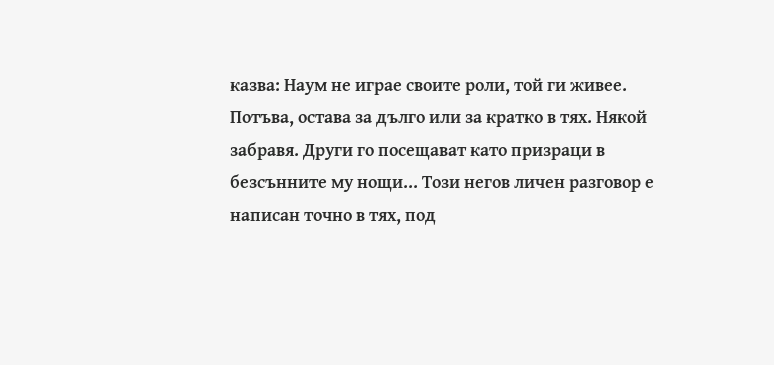казва: Наум не играе своите роли, той ги живее. Потъва, остава за дълго или за кратко в тях. Някой забравя. Други го посещават като призраци в безсънните му нощи... Този негов личен разговор е написан точно в тях, под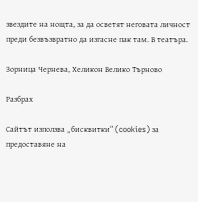звездите на нощта, за да осветят неговата личност преди безвъзвратно да изгасне пак там. В театъра.

Зорница Чернева, Хеликон Велико Търново

Разбрах

Сайтът използва „бисквитки“ (cookies) за предоставяне на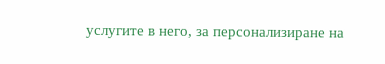услугите в него, за персонализиране на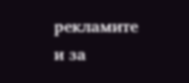рекламите и за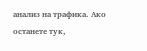анализ на трафика. Ако останете тук,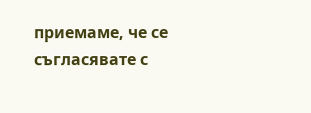приемаме, че се съгласявате с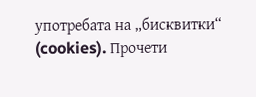употребата на „бисквитки“ (cookies). Прочети